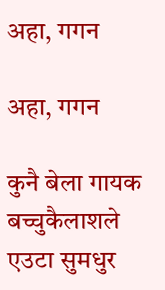अहा, गगन

अहा, गगन

कुनै बेला गायक बच्चुकैलाशले एउटा सुमधुर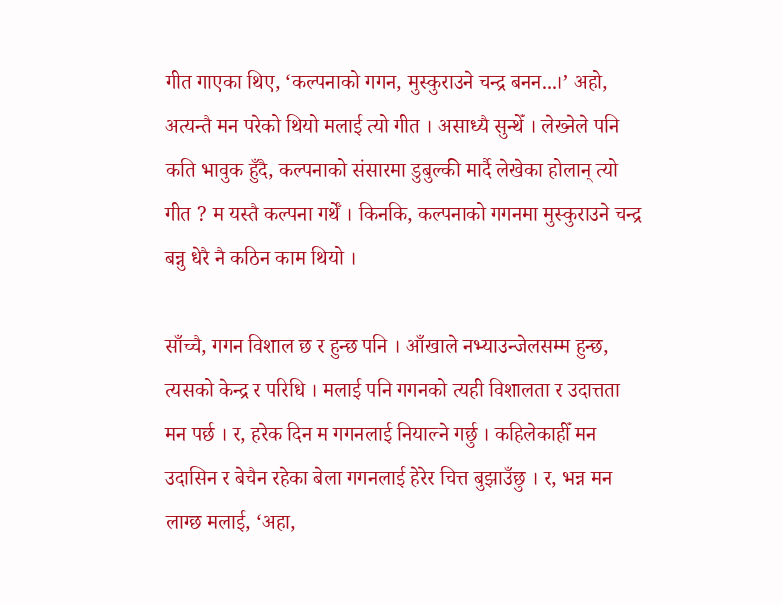गीत गाएका थिए, ‘कल्पनाको गगन, मुस्कुराउने चन्द्र बनन...।’ अहो, अत्यन्तै मन परेको थियो मलाई त्यो गीत । असाध्यै सुन्थेँ । लेख्नेले पनि कति भावुक हुँदै, कल्पनाको संसारमा डुबुल्की मार्दै लेखेका होलान् त्यो गीत ? म यस्तै कल्पना गर्थेँ । किनकि, कल्पनाको गगनमा मुस्कुराउने चन्द्र बन्नु धेरै नै कठिन काम थियो ।

साँच्चै, गगन विशाल छ र हुन्छ पनि । आँखाले नभ्याउन्जेलसम्म हुन्छ, त्यसको केन्द्र र परिधि । मलाई पनि गगनको त्यही विशालता र उदात्तता मन पर्छ । र, हरेक दिन म गगनलाई नियाल्ने गर्छु । कहिलेकाहीँ मन उदासिन र बेचैन रहेका बेला गगनलाई हेरेर चित्त बुझाउँछु । र, भन्न मन लाग्छ मलाई, ‘अहा,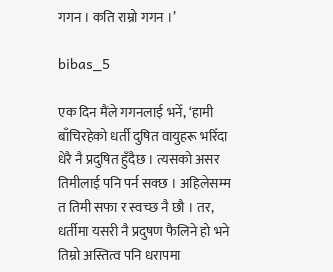गगन । कति राम्रो गगन ।’

bibas_5

एक दिन मैंले गगनलाई भनेँ, ‘हामी बाँचिरहेको धर्ती दुषित वायुहरू भरिँदा धेरै नै प्रदुषित हुँदैछ । त्यसको असर तिमीलाई पनि पर्न सक्छ । अहिलेसम्म त तिमी सफा र स्वच्छ नै छौ । तर, धर्तीमा यसरी नै प्रदुषण फैलिने हो भने तिम्रो अस्तित्व पनि धरापमा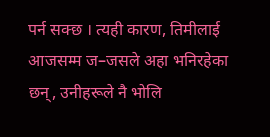पर्न सक्छ । त्यही कारण, तिमीलाई आजसम्म ज–जसले अहा भनिरहेका छन्, उनीहरूले नै भोलि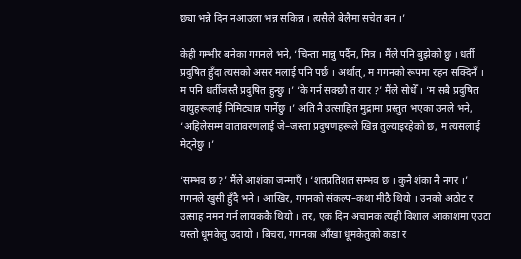छ्या भन्ने दिन नआउला भन्न सकिन्न । त्यसैले बेलैमा सचेत बन ।’

केही गम्भीर बनेका गगनले भने, ‘चिन्ता मान्नु पर्दैन, मित्र । मैंले पनि बुझेको छु । धर्ती प्रदुषित हुँदा त्यसको असर मलाई पनि पर्छ । अर्थात्, म गगनको रूपमा रहन सक्दिनँ । म पनि धर्तीजस्तै प्रदुषित हुन्छु ।’ ‘के गर्न सक्छौ त यार ?’ मैंले सोधेँ । ‘म सबै प्रदुषित वायुहरूलाई निमिट्यान्न पार्नेछु ।’ अति नै उत्साहित मुद्रामा प्रस्तुत भएका उनले भने, ‘अहिलेसम्म वातावरणलाई जे–जस्ता प्रदुषणहरूले खिन्न तुल्याइरहेको छ, म त्यसलाई मेट्नेछु ।’

‘सम्भव छ ?’ मैंले आशंका जन्माएँ । ‘शतप्रतिशत सम्भव छ । कुनै शंका नै नगर ।’ गगनले खुसी हुँदै भने । आखिर, गगनको संकल्प–कथा मीठै थियो । उनको अठोट र उत्साह नमन गर्न लायककै थियो । तर, एक दिन अचानक त्यही विशाल आकाशमा एउटा यस्तो धूमकेतु उदायो । बिचरा, गगनका आँखा धूमकेतुको कडा र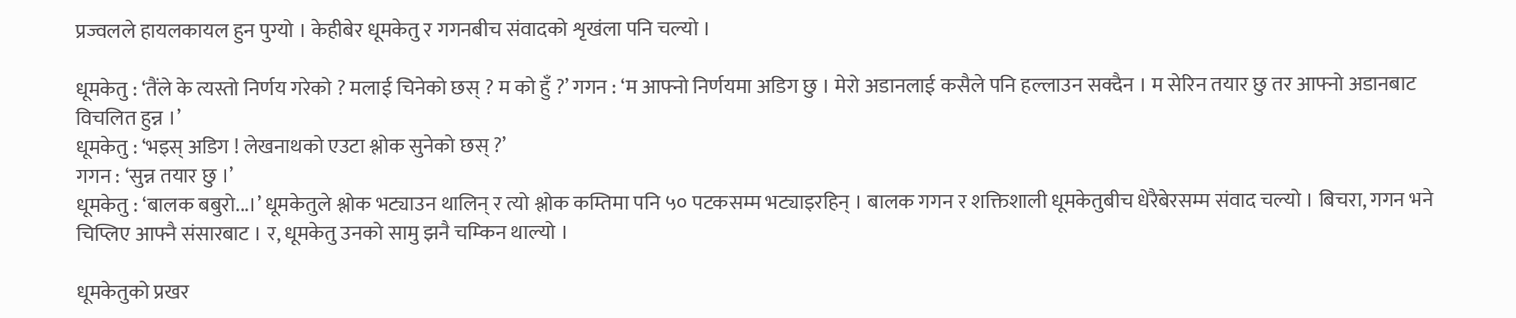प्रज्वलले हायलकायल हुन पुग्यो । केहीबेर धूमकेतु र गगनबीच संवादको शृखंला पनि चल्यो ।

धूमकेतु : ‘तैंले के त्यस्तो निर्णय गरेको ? मलाई चिनेको छस् ? म को हुँ ?’ गगन : ‘म आफ्नो निर्णयमा अडिग छु । मेरो अडानलाई कसैले पनि हल्लाउन सक्दैन । म सेरिन तयार छु तर आफ्नो अडानबाट विचलित हुन्न ।’
धूमकेतु : ‘भइस् अडिग ! लेखनाथको एउटा श्लोक सुनेको छस् ?’
गगन : ‘सुन्न तयार छु ।’
धूमकेतु : ‘बालक बबुरो...।’ धूमकेतुले श्लोक भट्याउन थालिन् र त्यो श्लोक कम्तिमा पनि ५० पटकसम्म भट्याइरहिन् । बालक गगन र शक्तिशाली धूमकेतुबीच धेरैबेरसम्म संवाद चल्यो । बिचरा, गगन भने चिप्लिए आफ्नै संसारबाट । र, धूमकेतु उनको सामु झनै चम्किन थाल्यो ।

धूमकेतुको प्रखर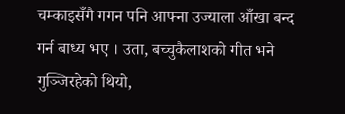चम्काइसँगै गगन पनि आफ्ना उज्याला आँखा बन्द गर्न बाध्य भए । उता, बच्चुकैलाशको गीत भने गुञ्जिरहेको थियो,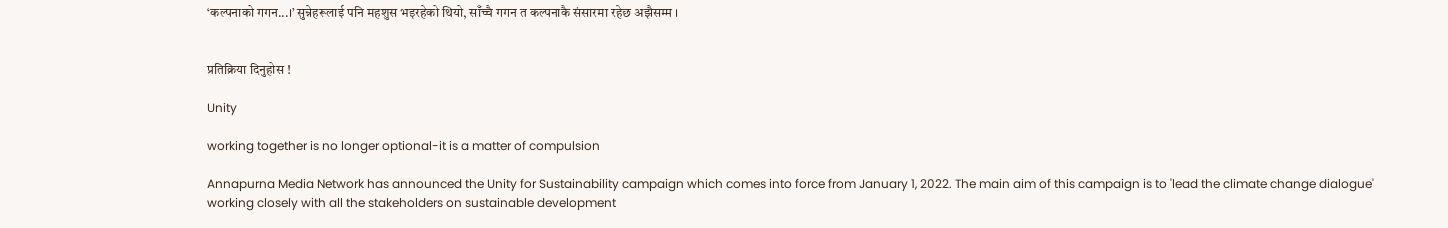‘कल्पनाको गगन...।’ सुन्नेहरूलाई पनि महशुस भइरहेको थियो, साँच्चै गगन त कल्पनाकै संसारमा रहेछ अझैसम्म ।


प्रतिक्रिया दिनुहोस !

Unity

working together is no longer optional-it is a matter of compulsion

Annapurna Media Network has announced the Unity for Sustainability campaign which comes into force from January 1, 2022. The main aim of this campaign is to 'lead the climate change dialogue' working closely with all the stakeholders on sustainable development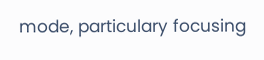mode, particulary focusing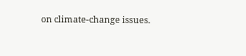on climate-change issues.